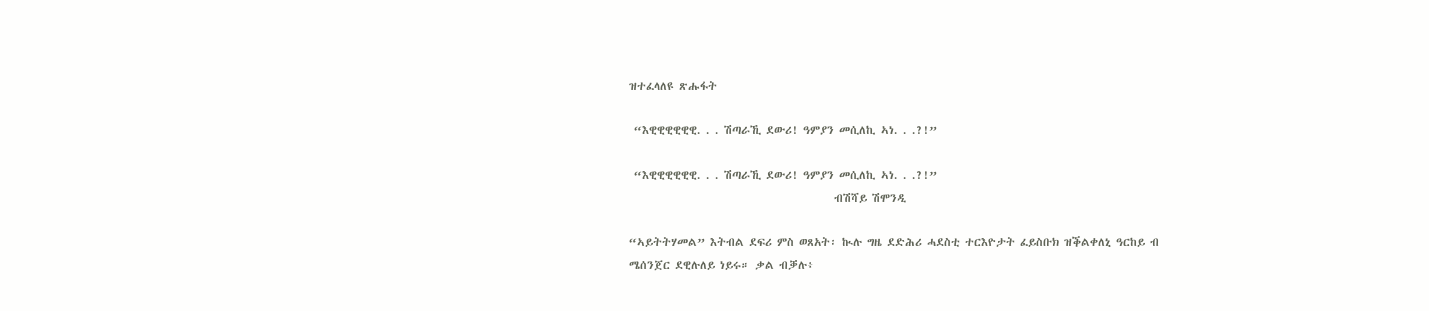ዝተፈላለዩ ጽሑፋት

 “እዊዊዊዊዊዊ. . . ሽጣራኺ ደውሪ! ዓምያን መሲለኪ ኣነ. . .?!”

 “እዊዊዊዊዊዊ. . . ሽጣራኺ ደውሪ! ዓምያን መሲለኪ ኣነ. . .?!”
                                         ብሽሻይ ሽሞንዲ

“ኣይትትሃመል” እትብል ደፍሪ ምስ ወጸአት፡ ኲሉ ግዜ ደድሕሪ ሓደስቲ ተርእዮታት ፈይስቡክ ዝቕልቀለኒ ዓርከይ ብ ሜሰንጀር ደዊሉለይ ነይሩ። ቃል ብቓሉ፥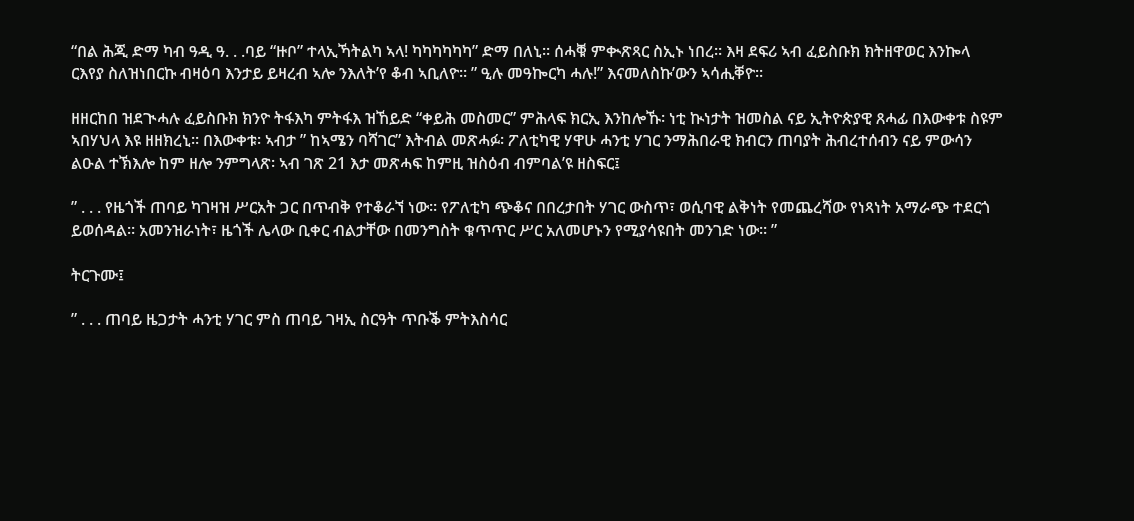“በል ሕጂ ድማ ካብ ዓዲ ዓ. . .ባይ “ዙቦ” ተላኢኻትልካ ኣላ! ካካካካካካ” ድማ በለኒ። ሰሓቑ ምቊጽጻር ስኢኑ ነበረ። እዛ ደፍሪ ኣብ ፈይስቡክ ክትዘዋወር እንኰላ ርእየያ ስለዝነበርኩ ብዛዕባ እንታይ ይዛረብ ኣሎ ንእለት’የ ቆብ ኣቢለዮ። ” ዒሉ መዓኰርካ ሓሉ!” እናመለስኩ’ውን ኣሳሒቐዮ።

ዘዘርከበ ዝደጒሓሉ ፈይስቡክ ክንዮ ትፋእካ ምትፋእ ዝኸይድ “ቀይሕ መስመር” ምሕላፍ ክርኢ እንከሎኹ፡ ነቲ ኲነታት ዝመስል ናይ ኢትዮጵያዊ ጸሓፊ በእውቀቱ ስዩም ኣበሃህላ እዩ ዘዘክረኒ። በእውቀቱ፡ ኣብታ ” ከኣሜን ባሻገር” እትብል መጽሓፉ፡ ፖለቲካዊ ሃዋሁ ሓንቲ ሃገር ንማሕበራዊ ክብርን ጠባያት ሕብረተሰብን ናይ ምውሳን ልዑል ተኽእሎ ከም ዘሎ ንምግላጽ፡ ኣብ ገጽ 21 እታ መጽሓፍ ከምዚ ዝስዕብ ብምባል’ዩ ዘስፍር፤

” . . . የዜጎች ጠባይ ካገዛዝ ሥርአት ጋር በጥብቅ የተቆራኘ ነው። የፖለቲካ ጭቆና በበረታበት ሃገር ውስጥ፣ ወሲባዊ ልቅነት የመጨረሻው የነጻነት አማራጭ ተደርጎ ይወሰዳል። አመንዝራነት፣ ዜጎች ሌላው ቢቀር ብልታቸው በመንግስት ቁጥጥር ሥር አለመሆኑን የሚያሳዩበት መንገድ ነው። ”

ትርጉሙ፤

” . . . ጠባይ ዜጋታት ሓንቲ ሃገር ምስ ጠባይ ገዛኢ ስርዓት ጥቡቕ ምትእስሳር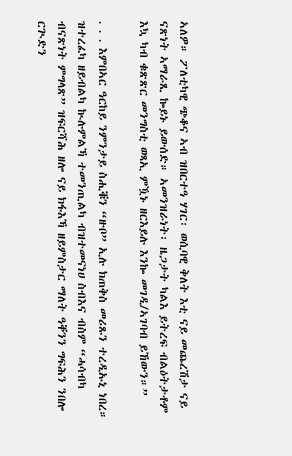ኣለዎ። ፖለቲካዊ ጭቆና ኣብ ዝበርተዓ ሃገር፡ ወሲባዊ ቅለት እቲ ናይ መጨረሽታ ናይ ናጽነት ኣማራጺ ኰይኑ ይውሰድ። ኣመንዝራነት፡ ዜጋታት ካልእ ይትረፍ ብልዕትታቶም እኳ ካብ ቁጽጽር መንግስቲ ወጻኢ ምዃኑ ዘርእይሉ እንኰ መገዲ/ኣገባብ ይኸውን።”

. . . እምበኣር ዓርከይ ንምንታይ ስሒቑን “ዙቦ” ኢሉ ክጠቅስ መሪጹን ተረዲኡኒ ነበረ። ዝተረፈካ ዘይብልካ ኲሉምልኻ ተመንጢልካ ብዝተመናነሀ ስብእና ብስም “ሓሳብካ ብናጽነት ምግላጽ” ዝፍርሻሕ ዘሎ ናይ ክፋእኻ ዘይምስታር ማለት ዓቐንን ግፍሕን ንበሎ ርጒድን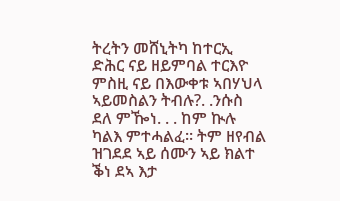ትረትን መሸኒትካ ከተርኢ ድሕር ናይ ዘይምባል ተርእዮ ምስዚ ናይ በእውቀቱ ኣበሃህላ ኣይመስልን ትብሉ?. .ንሱስ ደለ ምዀነ. . . ከም ኲሉ ካልእ ምተሓልፈ። ትም ዘየብል ዝገደደ ኣይ ሰሙን ኣይ ክልተ ቕነ ደኣ እታ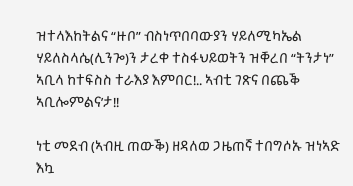ዝተላእከትልና “ዙቦ” ብስነጥበባውያን ሃይለሚካኤል ሃይለስላሴ(ሊንጐ)ን ታረቀ ተስፋህይወትን ዝቐረበ “ትንታነ” ኣቢላ ከተፍስስ ተራእያ እምበር!.. ኣብቲ ገጽና በጨቕ ኣቢሎምልና’ታ!!

ነቲ መደብ (ኣብዚ ጠውቕ) ዘዳለወ ጋዜጠኛ ተበግሶኡ ዝነኣድ እኳ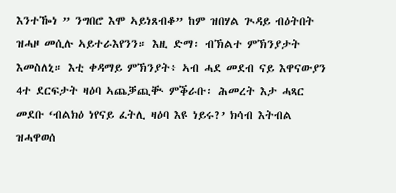እንተዀነ ” ንግበሮ እሞ ኣይነጸብቆ” ከም ዝበሃል ጒዳይ ብዕትበት ዝሓዞ መሲሉ ኣይተራእየንን። እዚ ድማ፡ ብኽልተ ምኽንያታት እመስለኒ። እቲ ቀዳማይ ምኽንያት፥ ኣብ ሓደ መደብ ናይ እዋናውያን 4ተ ደርፍታት ዛዕባ ኣጨቓጪቚ ምቕራቡ፡ ሕመረት እታ ሓጻር መደቡ ‘ብልክዕ ነየናይ ፈትሊ ዛዕባ እዩ ነይሩ?’ ክሳብ እትብል ዝሓዋወሰ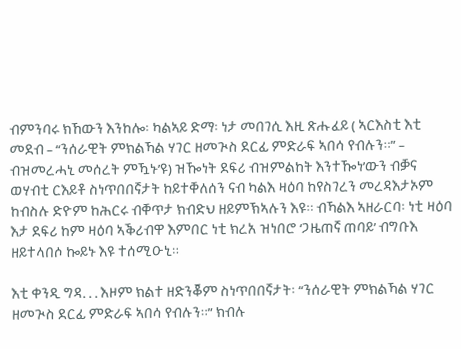ብምንባሩ ክኸውን እንከሎ፡ ካልኣይ ድማ፡ ነታ መበገሲ እዚ ጽሑፈይ ( ኣርእስቲ እቲ መደብ – “ንሰራዊት ምክልኻል ሃገር ዘመጒስ ደርፊ ምድራፍ ኣበሳ የብሉን።” – ብዝመረሓኒ መሰረት ምዃኑ’ዩ) ዝዀነት ደፍሪ ብዝምልከት እንተዀነ’ውን ብቓና ወሃብቲ ርእይቶ ስነጥበበኛታት ከይተቐለሰን ናብ ካልእ ዛዕባ ከየስገረን መረዳእታኦም ከብስሉ ድዮም ከሕርሩ ብቐጥታ ክብድህ ዘይምኽኣሉን እዩ። ብኻልእ ኣዘራርባ፡ ነቲ ዛዕባ እታ ደፍሪ ከም ዛዕባ ኣቕሪብዋ እምበር ነቲ ክረአ ዝነበሮ ‘ጋዜጠኛ ጠባይ’ ብግቡእ ዘይተላበሶ ኰይኑ እዩ ተሰሚዑኒ።

እቲ ቀንዲ ግዳ. . . እዞም ክልተ ዘድንቖም ስነጥበበኛታት፡ “ንሰራዊት ምክልኻል ሃገር ዘመጒስ ደርፊ ምድራፍ ኣበሳ የብሉን።” ክብሉ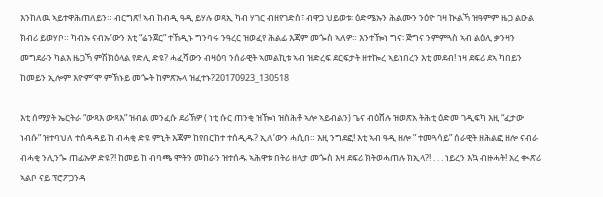እንከለዉ ኣይተዋሕጠለይን። ብርግጽ! ኣብ ከብዲ ዓዲ ይሃሉ ወጻኢ ካብ ሃገር ብዘየገድስ፣ ብዋጋ ህይወቱ፡ ዕድሜኡን ሕልሙን ንዕዮ ገዛ ኲልኻ ዝዓምም ዜጋ ልዑል ክብሪ ይወሃቦ። ካብኡ ናብኡ’ውን እቲ “ሬንጀር” ተኸዲኑ ግንባሩ ንዓረር ዝወፈየ ሕልፊ እጃም መጐስ ኣለዎ። እንተዀነ ግና፡ ጅግና ንምምጓስ ኣብ ልዕሊ ቃንዛን መግደራን ካልእ ዜጋኻ ምሽክዕላል የድሊ ድዩ? ሓፈሻውን ብዛዕባ ንሰራዊት ኣመልኪቱ ኣብ ዝድረፍ ደርፍታት ዘተኰረ ኣይነበረን እቲ መደብ! ነዛ ደፍሪ ደኣ ካበይን ከመይን ኢሎም እዮም’ሞ ምኽኑይ መጐት ከምጽኡላ ዝፈተኑ?20170923_130518

እቲ ሰማያት ኤርትራ “ውጻእ ውጻእ” ዝብል መንፈሱ ደሪኽዎ ( ነቲ ሱር ጠንቂ ዝዀነ ዝስሕቶ ኣሎ ኣይብልን) ጌና ብዕሸሉ ዝወጽአ ትሕቲ ዕድመ ገዲፍካ እዚ “ፈታው ነብሱ” ዝተባህለ ተሰዳዳይ ከ ብሓቂ ድዩ ምኒት እጃም ከየበርከተ ተሰዲዱ? ኢለ’ውን ሓሲበ። እዚ ንግደፎ! እቲ ኣብ ዓዲ ዘሎ ” ተመጓሳይ” ሰራዊት ዘሕልፎ ዘሎ ናብራ ብሓቂ ንሊንጐ ጠፊኡዎ ድዩ?! ከመይ ከ ብባጫ ሞትን መከራን ዝተሰዱ ኣሕዋቱ በትሪ ዘላታ መጐስ እዛ ደፍሪ ክትወሓጠሉ ክኢላ?! . . . ነይረን እኳ ብዙሓት! አረ ቊጽሪ ኣልቦ ናይ ፕሮፖጋንዳ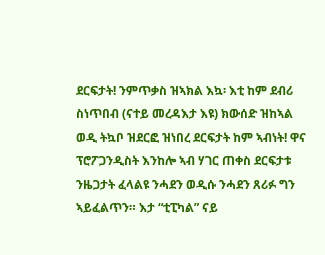ደርፍታት! ንምጥቃስ ዝኣክል እኳ፡ እቲ ከም ደብሪ ስነጥበብ (ናተይ መረዳእታ እዩ) ክውሰድ ዝከኣል ወዲ ትኳቦ ዝደርፎ ዝነበረ ደርፍታት ከም ኣብነት! ዋና ፕሮፖጋንዲስት እንከሎ ኣብ ሃገር ጠቀስ ደርፍታቱ ንዜጋታት ፈላልዩ ንሓደን ወዲሱ ንሓደን ጸሪፉ ግን ኣይፈልጥን። እታ “ቲፒካል” ናይ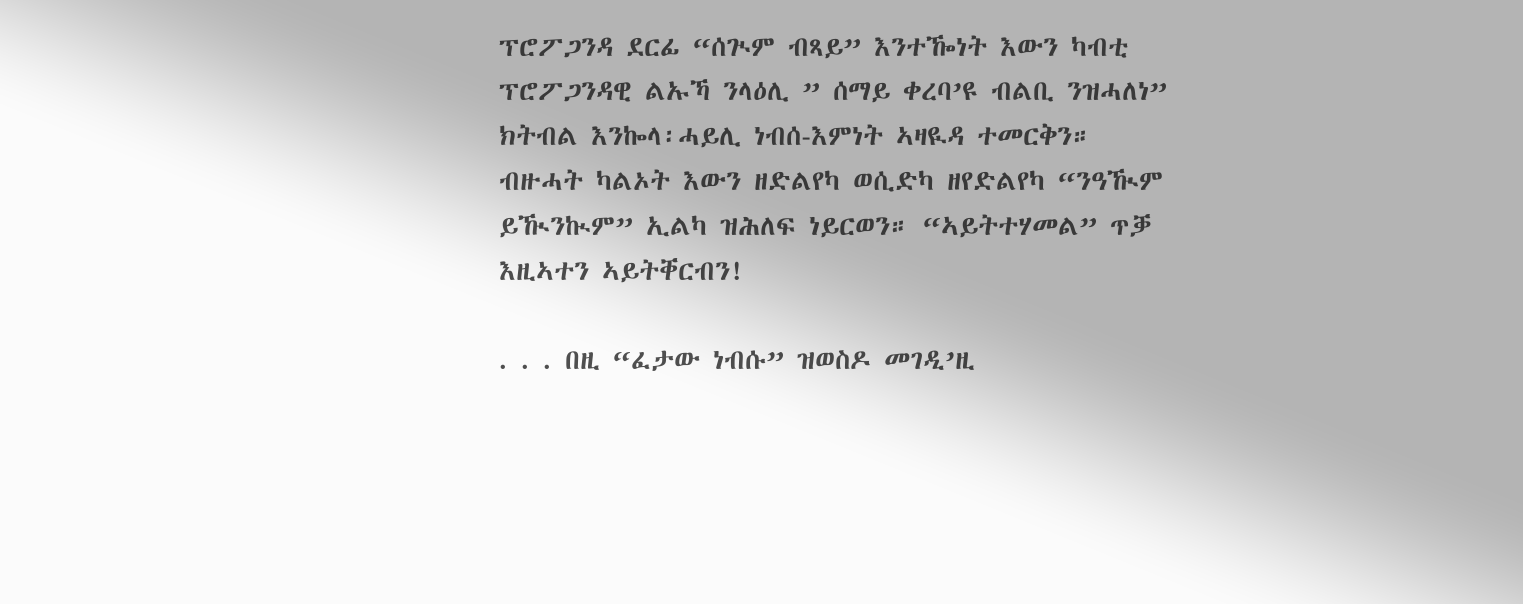ፕሮፖጋንዳ ደርፊ “ሰጒም ብጻይ” እንተዀነት እውን ካብቲ ፕሮፖጋንዳዊ ልኡኻ ንላዕሊ ” ሰማይ ቀረባ’ዩ ብልቢ ንዝሓለነ” ክትብል እንኰላ፡ሓይሊ ነብሰ-እምነት ኣዛዪዳ ተመርቅን። ብዙሓት ካልኦት እውን ዘድልየካ ወሲድካ ዘየድልየካ “ንዓዂም ይዂንኲም” ኢልካ ዝሕለፍ ነይርወን። “ኣይትተሃመል” ጥቓ እዚኣተን ኣይትቐርብን!

. . . በዚ “ፈታው ነብሱ” ዝወስዶ መገዲ’ዚ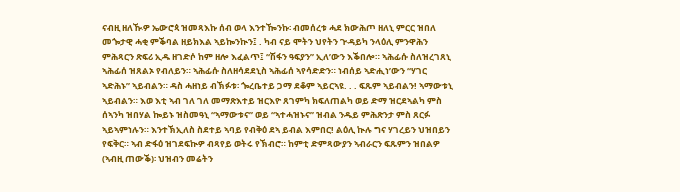ናብዚ ዘለዂዎ ኤውሮጳ ዝመጻእኩ ሰብ ወላ እንተዀንኩ፡ ብመሰረቱ ሓደ ክውሕጦ ዘለኒ ምርር ዝበለ መጐታዊ ሓቂ ምቕባል ዘይክእል ኣይኰንኲን፤ . ካብ ናይ ሞትን ህየትን ጒዳይካ ንላዕሊ ምንዋሕን ምሕጻርን ጽፍሪ ኢዱ ዘገድሶ ከም ዘሎ እፈልጥ፤ “ሽፋን ዓፍያን” ኢለ’ውን እቕበሎ። ኣሕፊሱ ስለዝረገጸኒ ኣሕፊሰ ዝጸልኦ የብለይን። ኣሕፊሱ ስለዘሳደደኒስ ኣሕፊሰ ኣየሳድድን። ነብሰይ ኣድሒነ’ውን “ሃገር ኣድሕኑ” ኣይብልን። ዳስ ሓዘነይ ብኽፉቱ፡ ጐረቤተይ ጋማ ደቆም ኣይርኣዩ. . . ፍጹም ኣይብልን! ኣማውቱኒ ኣይብልን። እወ እቲ ኣብ ገለ ገለ መማጽእተይ ዝርእዮ ጸገምካ ክፍለጠልካ ወይ ድማ ዝርደኣልካ ምስ ሰኣንካ ዝበሃል ኰይኑ ዝስመዓኒ “ኣማውቱና” ወይ “ኣተሓዝኑና” ዝብል ንዱይ ምሕጽንታ ምስ ጸርፉ ኣይኣምነሉን። እንተኽኢለስ ስደተይ ኣባይ የብቅዕ ደኣ ይብል እምበር! ልዕሊ ኲሉ ግና ሃገረይን ህዝበይን የፍቅር። ኣብ ድፋዕ ዝገደፍኲዎ ብጻየይ ወትሩ የኽብሮ። ከምቲ ድምጻውያን ኣብራርን ፍጹምን ዝበልዎ (ኣብዚ ጠውቕ)፡ ህዝብን መሬትን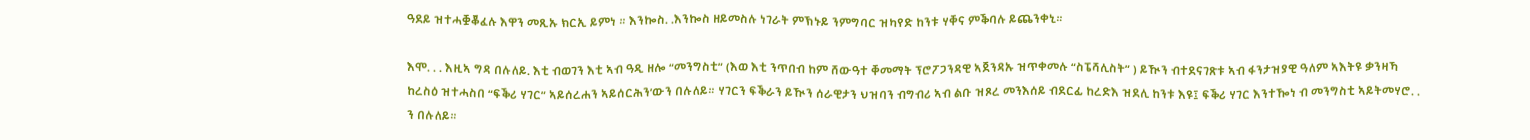ዓደይ ዝተሓቛቖፈሉ እዋን መጺኡ ክርኢ ይምነ ። እንኰስ. .እንኰስ ዘይመስሉ ነገራት ምኽኑይ ንምግባር ዝካየድ ከንቱ ሃቐና ምቕባሉ ይጨንቀኒ።

እሞ. . . እዚኣ ግዳ በሉለይ. እቲ ብወገን እቲ ኣብ ዓዲ ዘሎ “መንግስቲ” (እወ እቲ ንጥበብ ከም ሸውዓተ ቐመማት ፕሮፖጋንዳዊ ኣጀንዳኡ ዝጥቀመሉ “ስፔሻሊስት” ) ይዂን ብተደናገጽቱ ኣብ ፋንታዝያዊ ዓለም ኣእትዩ ቃንዛኻ ከረስዕ ዝተሓስበ “ፍቕሪ ሃገር” ኣይሰረሐን ኣይሰርሕን’ውን በሉለይ። ሃገርን ፍቕራን ይዂን ሰራዊታን ህዝባን ብግብሪ ኣብ ልቡ ዝጾረ መንእሰይ ብደርፊ ከረድእ ዝደሊ ከንቱ እዩ፤ ፍቕሪ ሃገር እንተዀነ ብ መንግስቲ ኣይትመሃሮ. . ን በሉለይ።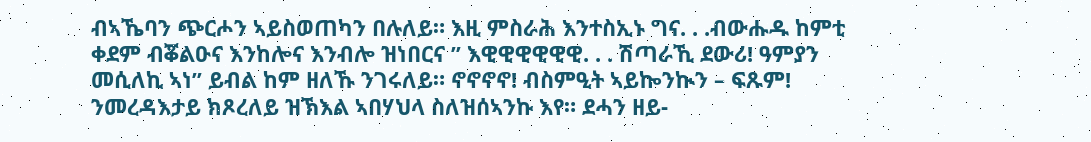ብኣኼባን ጭርሖን ኣይስወጠካን በሉለይ። እዚ ምስራሕ እንተስኢኑ ግና. . .ብውሑዱ ከምቲ ቀደም ብቖልዑና እንከሎና እንብሎ ዝነበርና ” እዊዊዊዊዊዊ. . . ሽጣራኺ ደውሪ! ዓምያን መሲለኪ ኣነ” ይብል ከም ዘለኹ ንገሩለይ። ኖኖኖኖ! ብስምዒት ኣይኰንኲን – ፍጹም! ንመረዳእታይ ክጾረለይ ዝኽእል ኣበሃህላ ስለዝሰኣንኩ እየ። ደሓን ዘይ-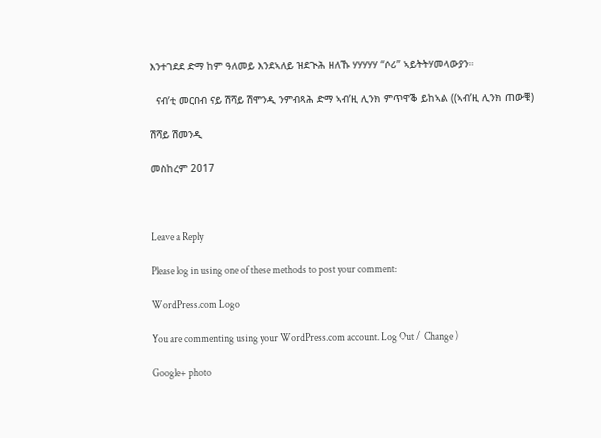እንተገደደ ድማ ከም ዓለመይ እንደኣለይ ዝደጒሕ ዘለኹ ሃሃሃሃሃ “ሶሪ” ኣይትትሃመላውያን።

  ናብ’ቲ መርበብ ናይ ሽሻይ ሽሞንዲ ንምብጻሕ ድማ ኣብ’ዚ ሊንክ ምጥዋቕ ይከኣል ((ኣብ’ዚ ሊንክ ጠውቑ)

ሽሻይ ሽመንዲ

መስከረም 2017



Leave a Reply

Please log in using one of these methods to post your comment:

WordPress.com Logo

You are commenting using your WordPress.com account. Log Out /  Change )

Google+ photo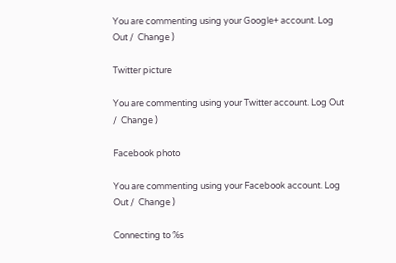You are commenting using your Google+ account. Log Out /  Change )

Twitter picture

You are commenting using your Twitter account. Log Out /  Change )

Facebook photo

You are commenting using your Facebook account. Log Out /  Change )

Connecting to %s